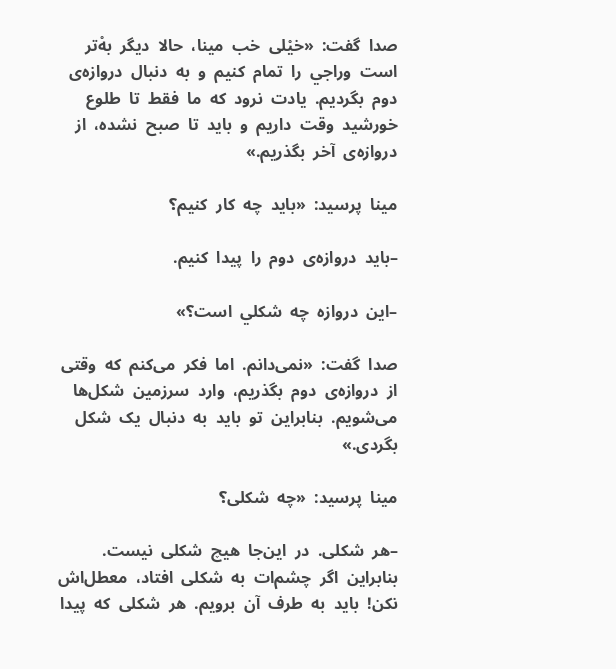صدا  گفت:  «خيْلی  خب  مينا،  حالا  ديگر  بهْ‌تر  است  وراجي  را  تمام  کنيم  و  به  دنبال  دروازه‌ی  دوم  بگرديم.  يادت  نرود  که  ما  فقط  تا  طلوع  خورشيد  وقت  داريم  و  بايد  تا  صبح  نشده،  از  دروازه‌ی  آخر  بگذريم.»

مينا  پرسيد:  «بايد  چه  کار  کنيم؟

–بايد  دروازه‌ی  دوم  را  پيدا  کنيم.

–اين  دروازه  چه  شکلي  است؟»

صدا  گفت:  «نمی‌دانم.  اما  فکر  می‌کنم  که  وقتی  از  دروازه‌ی  دوم  بگذريم،  وارد  سرزمين  شکل‌ها  می‌شويم.  بنابراين  تو  بايد  به  دنبال  يک  شکل  بگردی.»

مينا  پرسيد:  «چه  شکلی؟

–هر  شکلی.  در  اين‌جا  هيچ  شکلی  نيست.  بنابراين  اگر  چشم‌ات  به  شکلی  افتاد،  معطل‌اش  نکن!  بايد  به  طرف  آن  برويم.  هر  شکلی  که  پيدا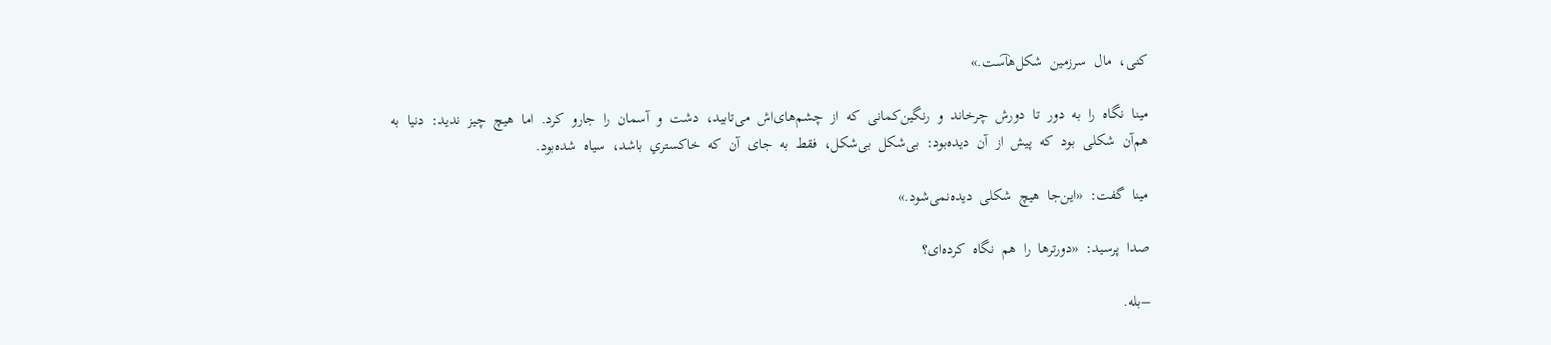کنی،  مال  سرزمين  شکل‌ها⁀ست.»

مينا  نگاه  را  به  دور  تا  دورش  چرخاند  و  رنگين‌کمانی  که  از  چشم‌های‌اش  می‌تابيد،  دشت  و  آسمان  را  جارو  کرد.  اما  هيچ  چيز  نديد:  دنيا  به  هم‌آن  شکلی  بود  که  پيش  از  آن  ديده‌بود:  بی‌شکل  بی‌شکل،  فقط  به  جای  آن  که  خاکستري  باشد،  سياه  شده‌بود.

مينا  گفت:  «اين‌جا  هيچ  شکلی  ديده‌نمی‌شود.»

صدا  پرسيد:  «دورترها  را  هم  نگاه  کرده‌ای؟

–بله.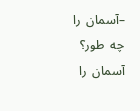–آسمان  را  چه  طور؟  آسمان  را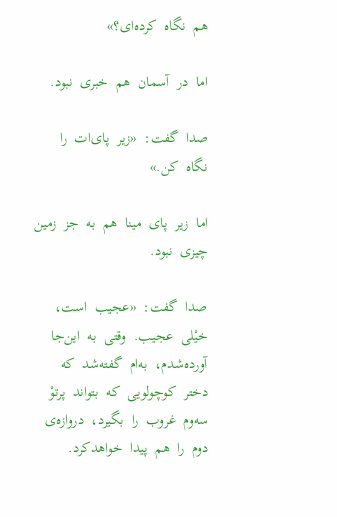هم  نگاه  کرده‌ای؟»

اما  در  آسمان  هم  خبری  نبود.

صدا  گفت:  «زير  پای‌ات  را  نگاه  کن.»

اما  زير  پای  مينا  هم  به  جز  زمين  چيزی  نبود.

صدا  گفت:  «عجيب  است،  خيْلی  عجيب.  وقتی  به  اين‌جا  آورده‌شدم،  به‌ام  گفته‌شد  که  دختر  کوچولويی  که  بتواند  پرتوْ  سه‌وم  غروب  را  بگيرد،  دروازه‌ی  دوم  را  هم  پيدا  خواهد‌کرد.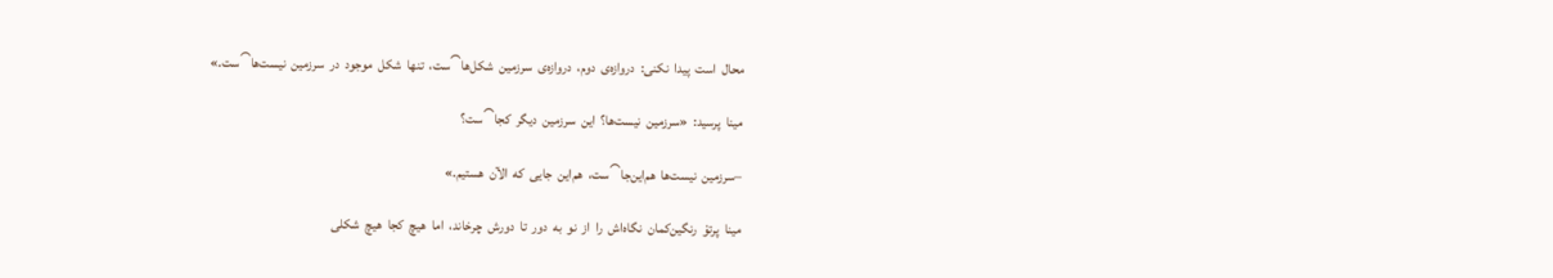محال  است  پيدا  نکنی:  دروازه‌ی  دوم،  دروازه‌ی  سرزمين  شکل‌ها⁀ست،  تنها  شکل  موجود  در  سرزمين  نيست‌ها⁀ست.»

مينا  پرسيد:  «سرزمين  نيست‌ها؟  اين  سرزمين  ديگر  کجا⁀ست؟

–سرزمين  نيست‌ها  هم‌اين‌جا⁀ست،  هم‌اين  جايی  که  الآن  هستيم.»

مينا  پرتوْ  رنگين‌کمان  نگاه‌اش  را  از  نو  به  دور  تا  دورش  چرخاند،  اما  هيچ  کجا  هيچ  شکلی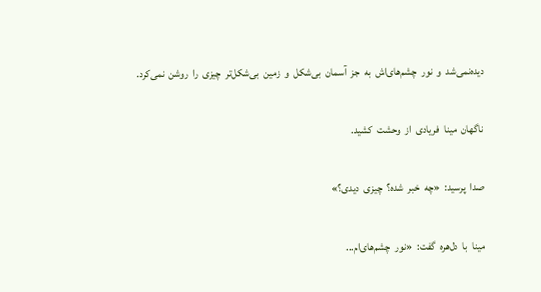ديده‌نمی‌شد  و  نور  چشم‌های‌اش  به  جز  آسمان  بی‌شکل  و  زمين  بی‌شکل‌تر  چيزی  را  روشن  نمی‌کرد.

ناگهان  مينا  فريادی  از  وحشت  کشيد.

صدا  پرسيد:  «چه  خبر  شده؟  چيزی  ديدی؟»

مينا  با  دل‌هره  گفت:  «نور  چشم‌های‌ام...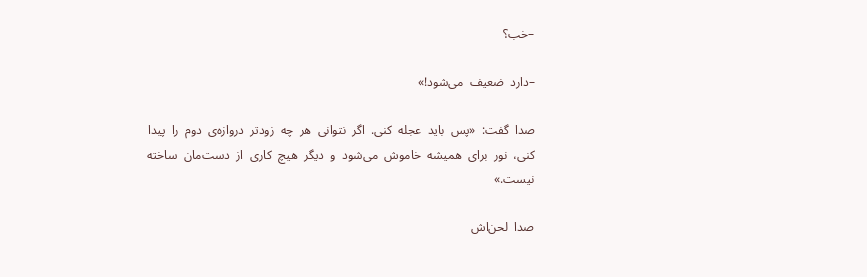–خب؟

–دارد  ضعيف  می‌شود!»

صدا  گفت:  «پس  بايد  عجله  کنی.  اگر  نتوانی  هر  چه  زودتر  دروازه‌ی  دوم  را  پيدا  کنی،  نور  برای  هميشه  خاموش  می‌شود  و  ديگر  هيچ  کاری  از  دست‌مان  ساخته  نيست.»

صدا  لحن‌اش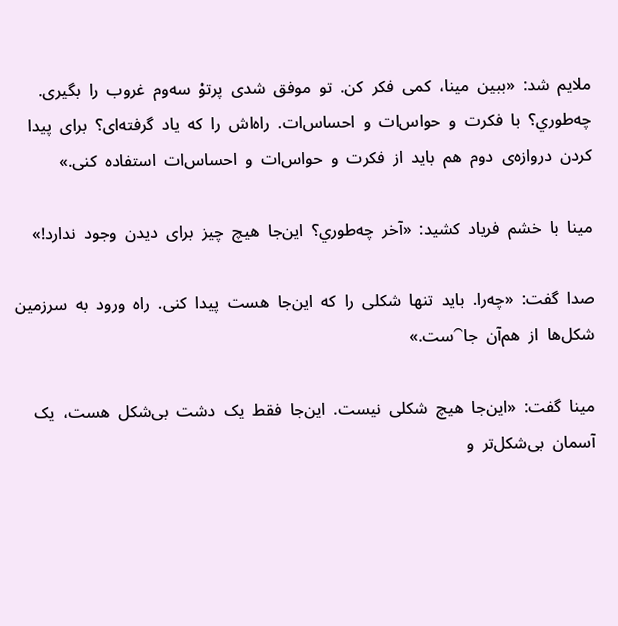ملايم  شد:  «ببين  مينا،  کمی  فکر  کن.  تو  موفق  شدی  پرتوْ  سه‌وم  غروب  را  بگيری.  چه‌طوري؟  با  فکرت  و  حواس‌ات  و  احساس‌ات.  راه‌اش  را  که  ياد  گرفته‌ای؟  برای  پيدا  کردن  دروازه‌ی  دوم  هم  بايد  از  فکرت  و  حواس‌ات  و  احساس‌ات  استفاده  کنی.»

مينا  با  خشم  فرياد  کشيد:  «آخر  چه‌طوري؟  اين‌جا  هيچ  چيز  برای  ديدن  وجود  ندارد!»

صدا  گفت:  «چه‌را.  بايد  تنها  شکلی  را  که  اين‌جا  هست  پيدا  کنی.  راه  ورود  به  سرزمين  شکل‌ها  از  هم‌آن  جا⁀ست.»

مينا  گفت:  «اين‌جا  هيچ  شکلی  نيست.  اين‌جا  فقط  يک  دشت  بی‌شکل  هست،  يک  آسمان  بی‌شکل‌تر  و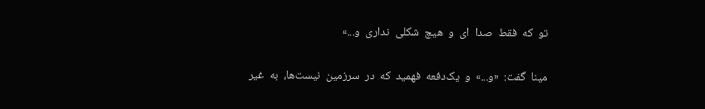تو  که  فقط  صدا  ای  و  هيچ  شکلی  نداری  و...»

مينا  گفت:  «و...»  و  يک‌دفعه  فهميد  که  در  سرزمين  نيست‌ها،  به  غير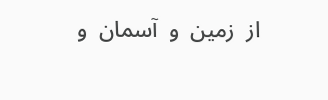از  زمين  و  آسمان  و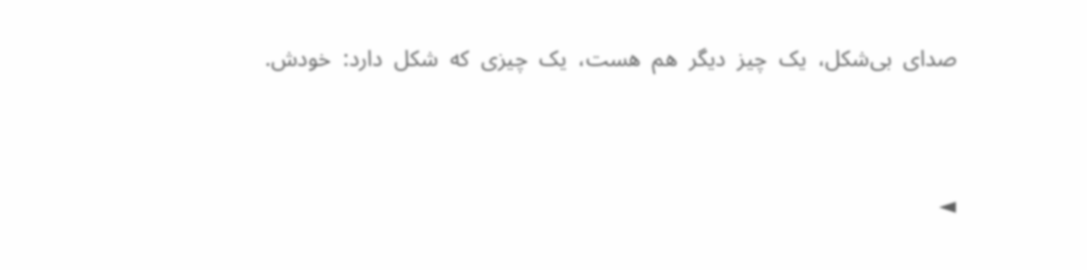صدای  بی‌شکل،  يک  چيز  ديگر  هم  هست،  يک  چيزی  که  شکل  دارد:  خودش.



◄